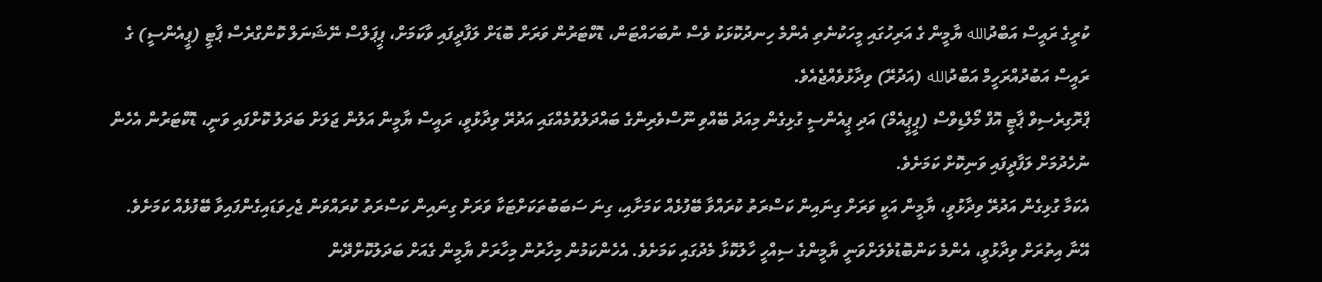ކުރީގެ ރައީސް އަބްދުالله ޔާމީން ގެ އަރިހުގައި މީހަކުނެތި އެންމެ ހިނދުކޮޅަކު ވެސް ނުބަހައްޓަން، ޑޮކްޓަރުން ވަރަށް ބޮޑަށް ލަފާދީފައި ވާކަމަށް، ޕީޕަލްސް ނޭޝަނަލް ކޮންގްރެސް ޕާޓީ (ޕީއެންސީ) ގެ ރައީސް އަބުދުއްރަހީމް އަބްދުالله (އަދުރޭ) ވިދާޅުވެއްޖެއެވެ.
ޕްރޮގިރެސިވް ޕާޓީ އޮފް މޯލްޑިވްސް (ޕީޕީއެމް) އަދި ޕީއެންސީ ގުޅިގެން މިއަދު ބޭއްވި ނޫސްވެރިންގެ ބައްދަލުވުމެއްގައި އަދުރޭ ވިދާޅުވީ، ރައީސް ޔާމީން އަލުން ޖަލަށް ބަދަލު ކޮށްފައި ވަނީ، ޑޮކްޓަރުން އެހެން ނުހެދުމަށް ލަފާދީފައި ވަނިކޮށް ކަމަށެވެ.
އެކަމާ ގުޅިގެން އަދުރޭ ވިދާޅުވީ، ޔާމީން އަކީ ވަރަށް ގިނައިން ކަސްރަތު ކުރައްވާ ބޭފުޅެއް ކަމަށާއި، ގިނަ ސަބަބުތަކަށްޓަކާ ވަރަށް ގިނައިން ކަސްރަތު ކުރައްވަން ޖެހިވަޑައިގެންފައިވާ ބޭފުޅެއް ކަމަށެވެ.
އޭނާ އިތުރަށް ވިދާޅުވީ، އެންމެ ކަންބޮޑުވެލަށްވަނީ ޔާމީންގެ ސިއްހީ ހާލުކޮޅާ މެދުގައި ކަމަށެވެ. އެހެންކަމުން މިހާރުން މިހާރަށް ޔާމީން ގެއަށް ބަދަލުކޮށްދޭން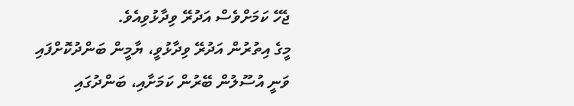ޖެހޭ ކަމަށްވެސް އަދުރޭ ވިދާޅުވިއެވެ.
މީގެ އިތުރުން އަދުރޭ ވިދާޅުވީ، ޔާމީން ބަންދުކޮށްފައި ވަނީ އުސޫލުން ބޭރުން ކަމަށާއި، ބަންދުގައި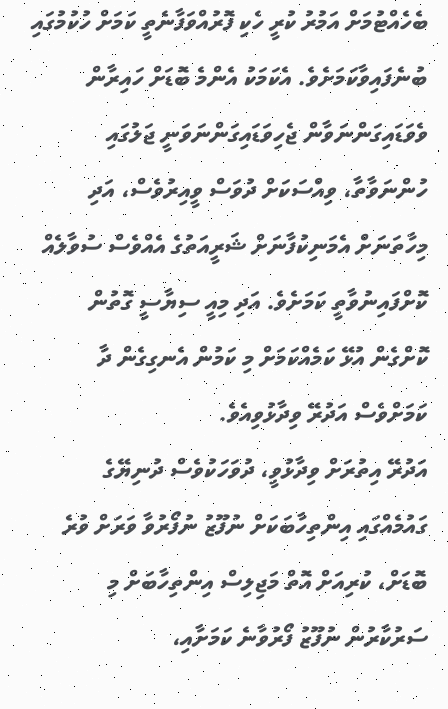ބެހެއްޓުމަށް އަމުރު ކުރީ ހެކި ފޮރުއްވަފާނެތީ ކަމަށް ހުކުމުގައި ބުނެފައިވާކަމަށެވެ. އެކަމަކު އެންމެ ބޮޑަށް ހައިރާން ވެވަޑައިގަންނަވާން ޖެހިވަޑައިގަންނަވަނީ ޖަލުގައި ހުންނަވާތާ، ވިއްސަކަށް ދުވަސް ވީއިރުވެސް، އަދި މިހާތަނަށް އެމަނިކުފާނަށް ޝަރީއަތުގެ އެއްވެސް ސުވާލެއް ކޮށްފައިނުވާތީ ކަމަށެވެ. އަދި މިއީ ސިޔާސީ ގޮތުން ކޮށްގެން އުޅޭ ކަމެއްކަމަށް މި ކަމުން އެނގިގެން ދާ ކަމަށްވެސް އަދުރޭ ވިދާޅުވިއެވެ.
އަދުރޭ އިތުރަށް ވިދާޅުވީ، ދުވަހަކުވެސް ދުނިޔޭގެ ގައުމެއްގައި އިންތިހާބަކަށް ނުފޫޒު ނުފޯރުވާ ވަރަށް ވުރެ ބޮޑަށް، ކުރިއަށް އޮތް މަޖިލިސް އިންތިހާބަށް މި ސަރުކާރުން ނުފޫޒު ފޯރުވާނެ ކަމަށާއި،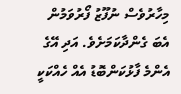މިހާރުވެސް ނުފޫޒު ފޯރުވަމުން އެބަ ގެންދާކަމަށެވެ. އަދި އޭގެ އެންމެ ފާޅުކަންބޮޑު އެއް ހެއްކަކީ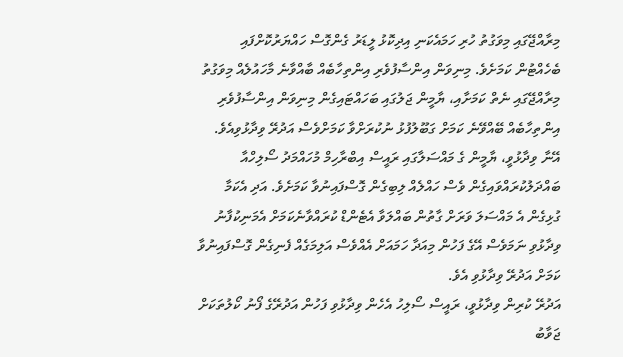މިރާއްޖޭގައި މިވަގުތު ހުރި ހަމައެކަނި އިދިކޮޅު ލީޑަރު ގެންގޮސް ހައްޔަރުކޮށްފައި ބެހެއްޓުން ކަމަށެވެ. މިނިވަން އިންސާފުވެރި އިންތިހާބެއް ބާއްވާނެ މާހައުލެއް މިވަގުތު މިރާއްޖޭގައި ނެތް ކަމަށާއި، ޔާމީން ޖަލުގައި ބަހައްޓައިގެން މިނިވަން އިންސާފުވެރި އިންތިހާބެއް ބޭއްވޭނެ ކަމަށް ގަބޫލުފުޅު ނުކުރަށްވާ ކަމަށްވެސް އަދުރޭ ވިދާޅުވިއެވެ.
އޭނާ ވިދާޅުވީ، ޔާމީން ގެ މައްސަލާގައި ރައީސް އިބްރާހިމް މުހައްމަދު ސޯލިހްއާ ބައްދަލުކުރައްވައިގެން ވެސް ހައްލެއް ލިބިގެން ގޮސްފައިނުވާ ކަމަށެވެ. އަދި އެކަމާ ގުޅިގެން އެ މައްސަލަ ވަރަށް ގާތުން ބައްލަވާ އެޓެންޑް ކުރައްވާނެކަމަށް އެމަނިކުފާނު ވިދާޅުވި ނަމަވެސް އޭގެ ފަހުން މިއަދާ ހަމައަށް އެއްވެސް އަލިމަގެއް ފެނިގެން ގޮސްފައިނުވާ ކަމަށް އަދުރޭ ވިދާޅުވި އެވެ.
އަދުރޭ ކުރިން ވިދާޅުވީ، ރައީސް ސޯލިހު އެހެން ވިދާޅުވި ފަހުން އަދުރޭގެ ފޯނު ކޯލުތަކަށް ޖަވާބު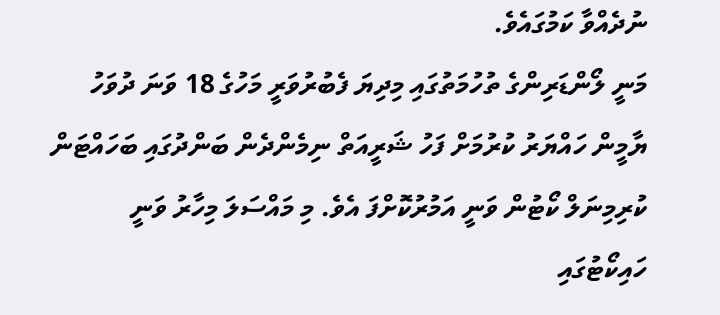ނުދެއްވާ ކަމުގައެވެ.
މަނީ ލޯންޑަރިންގެ ތުހުމަތުގައި މިދިޔަ ފެބުރުވަރީ މަހުގެ 18 ވަނަ ދުވަހު ޔާމީން ހައްޔަރު ކުރުމަށް ފަހު ޝަރީއަތް ނިމެންދެން ބަންދުގައި ބަހައްޓަން ކުރިމިނަލް ކޯޓުން ވަނީ އަމުރުކޮށްފަ އެވެ. މި މައްސަލަ މިހާރު ވަނީ ހައިކޯޓުގައި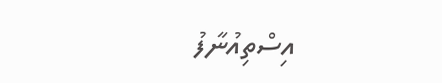އިސްތިއުނާފު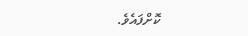ކޮށްފައެވެ.